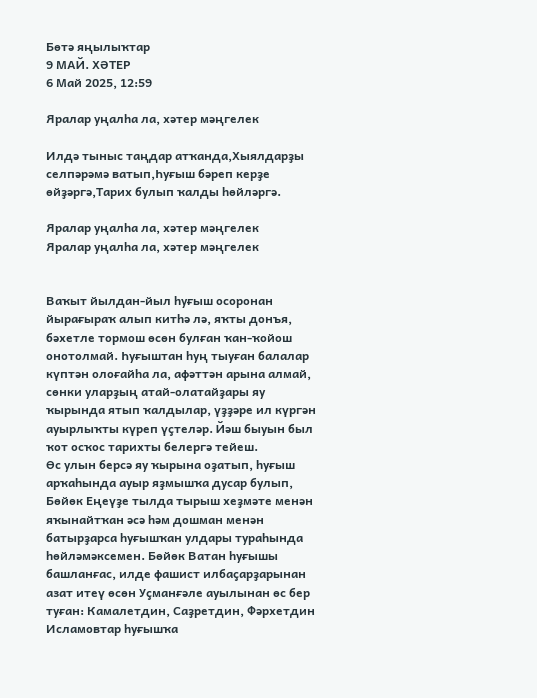Бөтә яңылыҡтар
9 МАЙ. ХӘТЕР
6 Май 2025, 12:59

Яралар уңалһа ла, хәтер мәңгелек

Илдә тыныс таңдар атҡанда,Хыялдарҙы селпәрәмә ватып,Һуғыш бәреп керҙе өйҙәргә,Тарих булып ҡалды һөйләргә.

Яралар уңалһа ла, хәтер мәңгелек
Яралар уңалһа ла, хәтер мәңгелек


Ваҡыт йылдан-йыл һуғыш осоронан йырағыраҡ алып китһә лә, яҡты донъя, бәхетле тормош өсөн булған ҡан-ҡойош онотолмай. Һуғыштан һуң тыуған балалар күптән олоғайһа ла, афәттән арына алмай, сөнки уларҙың атай-олатайҙары яу ҡырында ятып ҡалдылар, үҙҙәре ил күргән ауырлыҡты күреп үҫтеләр. Йәш быуын был ҡот осҡос тарихты белергә тейеш.
Өс улын берсә яу ҡырына оҙатып, һуғыш арҡаһында ауыр яҙмышҡа дусар булып, Бөйөк Еңеүҙе тылда тырыш хеҙмәте менән яҡынайтҡан әсә һәм дошман менән батырҙарса һуғышҡан улдары тураһында һөйләмәксемен. Бөйөк Ватан һуғышы башланғас, илде фашист илбаҫарҙарынан азат итеү өсөн Уҫманғәле ауылынан өс бер туған: Камалетдин, Саҙретдин, Фәрхетдин Исламовтар һуғышҡа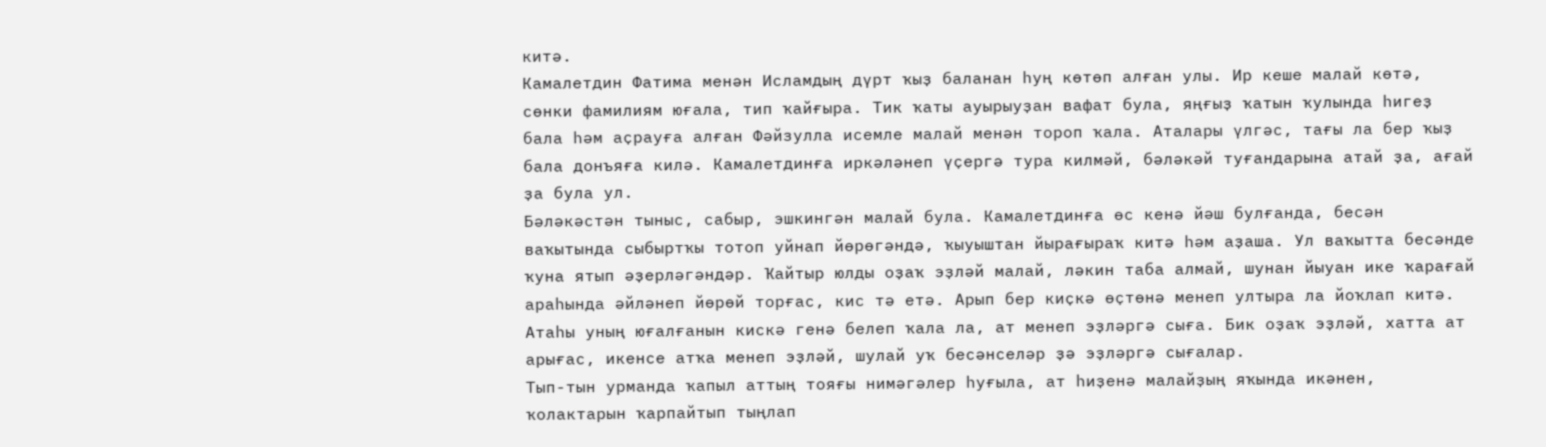китә.
Камалетдин Фатима менән Исламдың дүрт ҡыҙ баланан һуң көтөп алған улы. Ир кеше малай көтә, сөнки фамилиям юғала, тип ҡайғыра. Тик ҡаты ауырыуҙан вафат була, яңғыҙ ҡатын ҡулында һигеҙ бала һәм аҫрауға алған Фәйзулла исемле малай менән тороп ҡала. Аталары үлгәс, тағы ла бер ҡыҙ бала донъяға килә. Камалетдинға иркәләнеп үҫергә тура килмәй, бәләкәй туғандарына атай ҙа, ағай ҙа була ул.
Бәләкәстән тыныс, сабыр, эшкингән малай була. Камалетдинға өс кенә йәш булғанда, бесән ваҡытында сыбыртҡы тотоп уйнап йөрөгәндә, ҡыуыштан йырағыраҡ китә һәм аҙаша. Ул ваҡытта бесәнде ҡуна ятып әҙерләгәндәр. Ҡайтыр юлды оҙаҡ эҙләй малай, ләкин таба алмай, шунан йыуан ике ҡарағай араһында әйләнеп йөрөй торғас, кис тә етә. Арып бер киҫкә өҫтөнә менеп ултыра ла йоҡлап китә. Атаһы уның юғалғанын кискә генә белеп ҡала ла, ат менеп эҙләргә сыға. Бик оҙаҡ эҙләй, хатта ат арығас, икенсе атҡа менеп эҙләй, шулай уҡ бесәнселәр ҙә эҙләргә сығалар.
Тып-тын урманда ҡапыл аттың тояғы нимәгәлер һуғыла, ат һиҙенә малайҙың яҡында икәнен, ҡолактарын ҡарпайтып тыңлап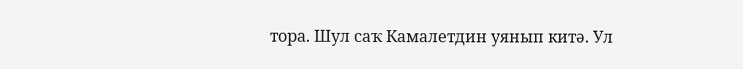тора. Шул саҡ Камалетдин уянып китә. Ул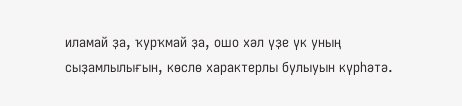иламай ҙа, ҡурҡмай ҙа, ошо хәл үҙе үк уның сыҙамлылығын, көслө характерлы булыуын күрһәтә.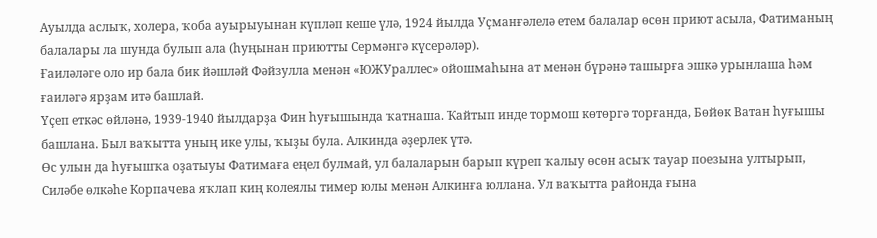Ауылда аслыҡ, холера, ҡоба ауырыуынан күпләп кеше үлә, 1924 йылда Уҫманғәлелә етем балалар өсөн приют асыла, Фатиманың балалары ла шунда булып ала (һуңынан приютты Сермәнгә күсерәләр).
Ғаиләләге оло ир бала бик йәшләй Фәйзулла менән «ЮЖУраллес» ойошмаһына ат менән бүрәнә ташырға эшкә урынлаша һәм ғаиләгә ярҙам итә башлай.
Үҫеп еткәс өйләнә, 1939-1940 йылдарҙа Фин һуғышында ҡатнаша. Ҡайтып инде тормош көтөргә торғанда, Бөйөк Ватан һуғышы башлана. Был ваҡытта уның ике улы, ҡыҙы була. Алкинда әҙерлек үтә.
Өс улын да һуғышҡа оҙатыуы Фатимаға еңел булмай, ул балаларын барып күреп ҡалыу өсөн асыҡ тауар поезына ултырып, Силәбе өлкәһе Корпачева яҡлап киң колеялы тимер юлы менән Алкинға юллана. Ул ваҡытта районда ғына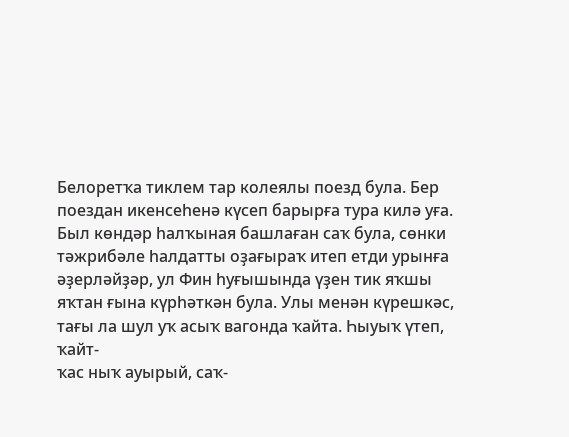Белоретҡа тиклем тар колеялы поезд була. Бер поездан икенсеһенә күсеп барырға тура килә уға. Был көндәр һалҡыная башлаған саҡ була, сөнки тәжрибәле һалдатты оҙағыраҡ итеп етди урынға әҙерләйҙәр, ул Фин һуғышында үҙен тик яҡшы яҡтан ғына күрһәткән була. Улы менән күрешкәс, тағы ла шул уҡ асыҡ вагонда ҡайта. Һыуыҡ үтеп, ҡайт-
ҡас ныҡ ауырый, саҡ-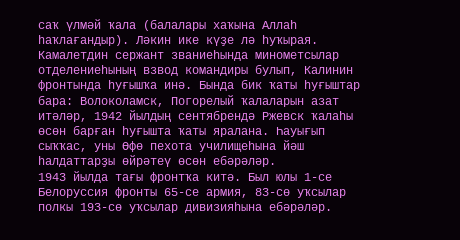саҡ үлмәй ҡала (балалары хаҡына Аллаһ һаҡлағандыр). Ләкин ике күҙе лә һуҡырая.
Камалетдин сержант званиеһында минометсылар отделениеһының взвод командиры булып, Калинин фронтында һуғышҡа инә. Бында бик ҡаты һуғыштар бара: Волоколамск, Погорелый ҡалаларын азат итәләр, 1942 йылдың сентябрендә Ржевск ҡалаһы өсөн барған һуғышта ҡаты яралана. Һауығып сыҡҡас, уны Өфө пехота училищеһына йәш һалдаттарҙы өйрәтеү өсөн ебәрәләр.
1943 йылда тағы фронтҡа китә. Был юлы 1-се Белоруссия фронты 65-се армия, 83-сө уҡсылар полкы 193-сө уҡсылар дивизияһына ебәрәләр.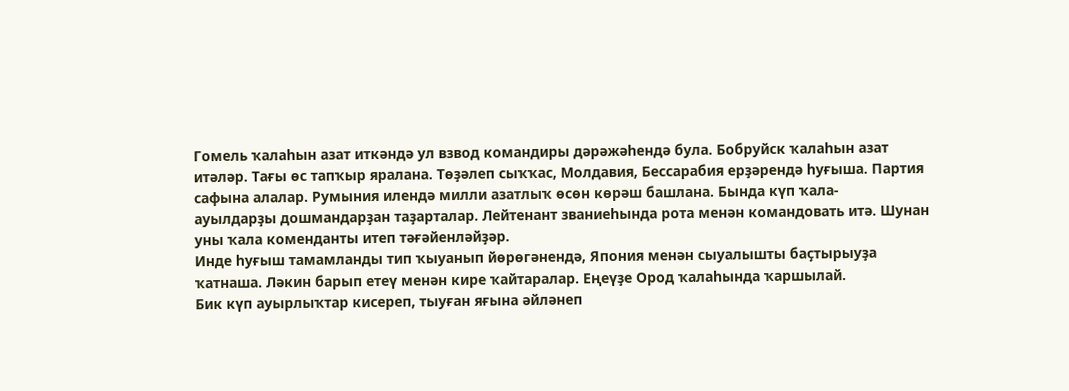Гомель ҡалаһын азат иткәндә ул взвод командиры дәрәжәһендә була. Бобруйск ҡалаһын азат итәләр. Тағы өс тапҡыр яралана. Төҙәлеп сыҡҡас, Молдавия, Бессарабия ерҙәрендә һуғыша. Партия сафына алалар. Румыния илендә милли азатлыҡ өсөн көрәш башлана. Бында күп ҡала-
ауылдарҙы дошмандарҙан таҙарталар. Лейтенант званиеһында рота менән командовать итә. Шунан уны ҡала коменданты итеп тәғәйенләйҙәр.
Инде һуғыш тамамланды тип ҡыуанып йөрөгәнендә, Япония менән сыуалышты баҫтырыуҙа ҡатнаша. Ләкин барып етеү менән кире ҡайтаралар. Еңеүҙе Ород ҡалаһында ҡаршылай.
Бик күп ауырлыҡтар кисереп, тыуған яғына әйләнеп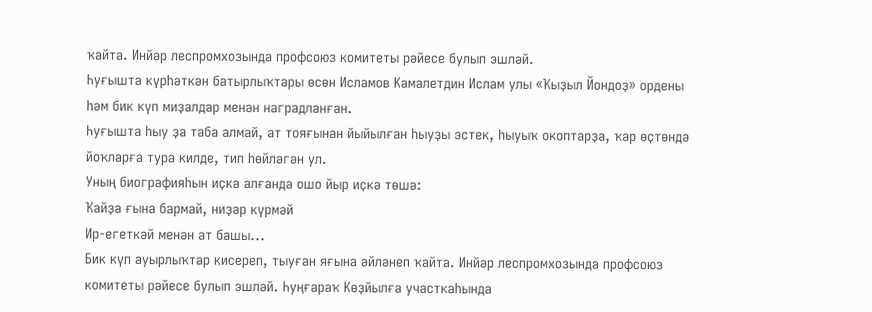ҡайта. Инйәр леспромхозында профсоюз комитеты рәйесе булып эшләй.
Һуғышта күрһәткән батырлыҡтары өсөн Исламов Камалетдин Ислам улы «Ҡыҙыл Йондоҙ» ордены һәм бик күп миҙалдар менән наградланған.
Һуғышта һыу ҙа таба алмай, ат тояғынан йыйылған һыуҙы эстек, һыуыҡ окоптарҙа, ҡар өҫтөндә йоҡларға тура килде, тип һөйләгән ул.
Уның биографияһын иҫкә алғанда ошо йыр иҫкә төшә:
Ҡайҙа ғына бармай, ниҙәр күрмәй
Ир-егеткәй менән ат башы...
Бик күп ауырлыҡтар кисереп, тыуған яғына әйләнеп ҡайта. Инйәр леспромхозында профсоюз комитеты рәйесе булып эшләй. Һуңғараҡ Көҙйылға участкаһында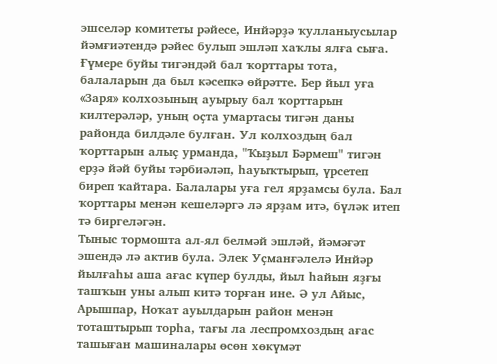эшселәр комитеты рәйесе, Инйәрҙә ҡулланыусылар йәмғиәтендә рәйес булып эшләп хаҡлы ялға сыға. Ғүмере буйы тигәндәй бал ҡорттары тота, балаларын да был кәсепкә өйрәтте. Бер йыл уға «Заря» колхозының ауырыу бал ҡорттарын килтерәләр, уның оҫта умартасы тигән даны районда билдәле булған. Ул колхоздың бал ҡорттарын алыҫ урманда, "Ҡыҙыл Бәрмеш" тигән ерҙә йәй буйы тәрбиәләп, һауыҡтырып, үрсетеп биреп ҡайтара. Балалары уға гел ярҙамсы була. Бал ҡорттары менән кешеләргә лә ярҙам итә, бүләк итеп тә биргеләгән.
Тыныс тормошта ал-ял белмәй эшләй, йәмәғәт эшендә лә актив була. Элек Уҫманғәлелә Инйәр йылғаһы аша ағас күпер булды, йыл һайын яҙғы ташҡын уны алып китә торған ине. Ә ул Айыс, Арышпар, Ноҡат ауылдарын район менән тоташтырып торһа, тағы ла леспромхоздың ағас ташыған машиналары өсөн хөкүмәт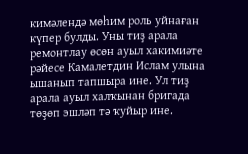кимәлендә мөһим роль уйнаған күпер булды. Уны тиҙ арала ремонтлау өсөн ауыл хакимиәте рәйесе Камалетдин Ислам улына ышанып тапшыра ине. Ул тиҙ арала ауыл халҡынан бригада төҙөп эшләп тә ҡуйыр ине.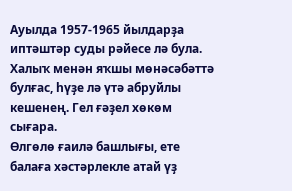Ауылда 1957-1965 йылдарҙа иптәштәр суды рәйесе лә була. Халыҡ менән яҡшы мөнәсәбәттә булғас, һүҙе лә үтә абруйлы кешенең. Гел ғәҙел хөкөм сығара.
Өлгөлө ғаилә башлығы, ете балаға хәстәрлекле атай үҙ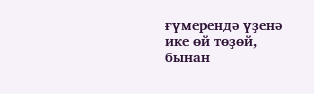ғүмерендә үҙенә ике өй төҙөй, бынан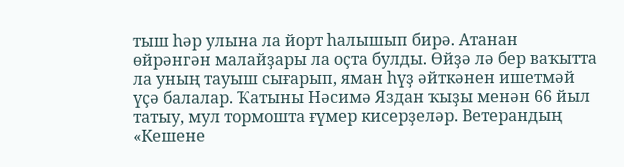тыш һәр улына ла йорт һалышып бирә. Атанан өйрәнгән малайҙары ла оҫта булды. Өйҙә лә бер ваҡытта ла уның тауыш сығарып, яман һүҙ әйткәнен ишетмәй үҫә балалар. Ҡатыны Нәсимә Яздан ҡыҙы менән 66 йыл татыу, мул тормошта ғүмер кисерҙеләр. Ветерандың «Кешене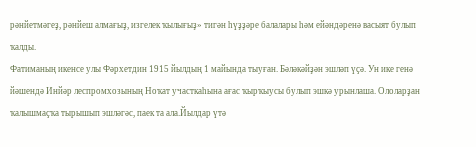рәнйетмәгеҙ, рәнйеш алмағыҙ, изгелек ҡылығыҙ» тигән һүҙҙәре балалары һәм ейәндәренә васыят булып ҡалды.
Фатиманың икенсе улы Фәрхетдин 1915 йылдың 1 майында тыуған. Бәләкәйҙән эшләп үҫә. Ун ике генә йәшендә Инйәр леспромхозының Ноҡат участкаһына ағас ҡырҡыусы булып эшкә урынлаша. Ололарҙан ҡалышмаҫҡа тырышып эшләгәс, паек та ала.Йылдар үтә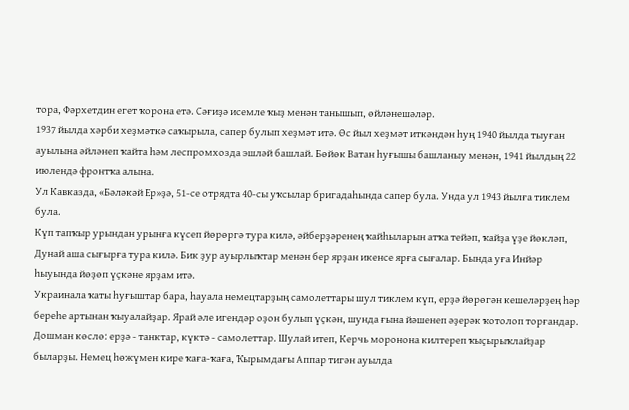тора, Фәрхетдин егет ҡорона етә. Сәғиҙә исемле ҡыҙ менән танышып, өйләнешәләр.
1937 йылда хәрби хеҙмәткә саҡырыла, сапер булып хеҙмәт итә. Өс йыл хеҙмәт иткәндән һуң 1940 йылда тыуған ауылына әйләнеп ҡайта һәм леспромхозда эшләй башлай. Бөйөк Ватан һуғышы башланыу менән, 1941 йылдың 22 июлендә фронтҡа алына.
Ул Кавказда, «Бәләкәй Ер»ҙә, 51-се отрядта 40-сы уҡсылар бригадаһында сапер була. Унда ул 1943 йылға тиклем була.
Күп тапҡыр урындан урынға күсеп йөрөргә тура килә, әйберҙәренең ҡайһыларын атҡа тейәп, ҡайҙа үҙе йөкләп, Дунай аша сығырға тура килә. Бик ҙур ауырлыҡтар менән бер ярҙан икенсе ярға сығалар. Бында уға Инйәр һыуында йөҙөп үҫкәне ярҙам итә.
Украинала ҡаты һуғыштар бара, һауала немецтарҙың самолеттары шул тиклем күп, ерҙә йөрөгән кешеләрҙең һәр береһе артынан ҡыуалайҙар. Ярай әле игендәр оҙон булып үҫкән, шунда ғына йәшенеп әҙерәк ҡотолоп торғандар. Дошман көслө: ерҙә - танктар, күктә - самолеттар. Шулай итеп, Керчь моронона килтереп ҡыҫырыҡлайҙар быларҙы. Немец һөжүмен кире ҡаға-ҡаға, Ҡырымдағы Аппар тигән ауылда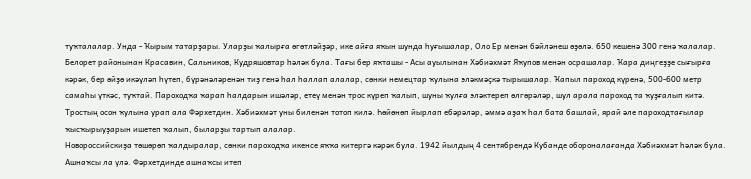туҡталалар. Унда - Ҡырым татарҙары. Уларҙы ҡалырға өгөтләйҙәр, ике айға яҡын шунда һуғышалар, Оло Ер менән бәйләнеш өҙөлә. 650 кешенә 300 генә ҡалалар. Белорет районынан Красавин, Сальников, Кудряшовтар һәләк була. Тағы бер яҡташы - Асы ауылынан Хәбиәхмәт Яҡупов менән осрашалар. Ҡара диңгеҙҙе сығырға кәрәк, бер өйҙө икәүләп һүтеп, бүрәнәләренән тиҙ генә һал һаллап алалар, сөнки немецтар ҡулына эләкмәҫкә тырышалар. Ҡапыл пароход күренә, 500-600 метр самаһы үткәс, туҡтай. Пароходҡа ҡарап һалдарын ишәләр, етеү менән трос күреп ҡалып, шуны ҡулға эләктереп өлгөрәләр, шул арала пароход та ҡуҙғалып китә. Тростың осон ҡулына урап ала Фәрхетдин. Хәбиәхмәт уны биленән тотоп килә. Һөйөнөп йырлап ебәрәләр, әммә аҙаҡ һал бата башлай, ярай әле пароходтағылар ҡысҡырыуҙарын ишетеп ҡалып, быларҙы тартып алалар.
Новороссийскиҙа төшөрөп ҡалдыралар, сөнки пароходҡа икенсе яҡҡа китергә кәрәк була. 1942 йылдың 4 сентябрендә Кубанде обороналағанда Хәбиәхмәт һәләк була. Ашнаҡсы ла үлә. Фәрхетдинде ашнаҡсы итеп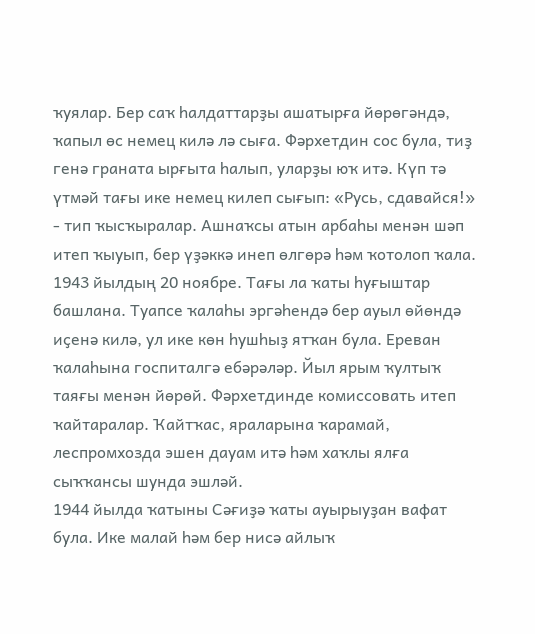ҡуялар. Бер саҡ һалдаттарҙы ашатырға йөрөгәндә, ҡапыл өс немец килә лә сыға. Фәрхетдин сос була, тиҙ генә граната ырғыта һалып, уларҙы юҡ итә. Күп тә үтмәй тағы ике немец килеп сығып: «Русь, сдавайся!» - тип ҡысҡыралар. Ашнаҡсы атын арбаһы менән шәп итеп ҡыуып, бер үҙәккә инеп өлгөрә һәм ҡотолоп ҡала.
1943 йылдың 20 ноябре. Тағы ла ҡаты һуғыштар башлана. Туапсе ҡалаһы эргәһендә бер ауыл өйөндә иҫенә килә, ул ике көн һушһыҙ ятҡан була. Ереван ҡалаһына госпиталгә ебәрәләр. Йыл ярым ҡултыҡ таяғы менән йөрөй. Фәрхетдинде комиссовать итеп ҡайтаралар. Ҡайтҡас, яраларына ҡарамай, леспромхозда эшен дауам итә һәм хаҡлы ялға сыҡҡансы шунда эшләй.
1944 йылда ҡатыны Сәғиҙә ҡаты ауырыуҙан вафат була. Ике малай һәм бер нисә айлыҡ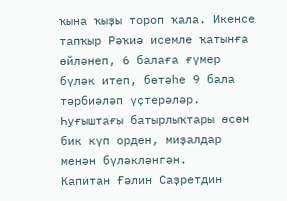ҡына ҡыҙы тороп ҡала. Икенсе тапҡыр Рәҡиә исемле ҡатынға өйләнеп, 6 балаға ғүмер бүләк итеп, бөтәһе 9 бала тәрбиәләп үҫтерәләр.
Һуғыштағы батырлыҡтары өсөн бик күп орден, миҙалдар менән бүләкләнгән.
Капитан Ғәлин Саҙретдин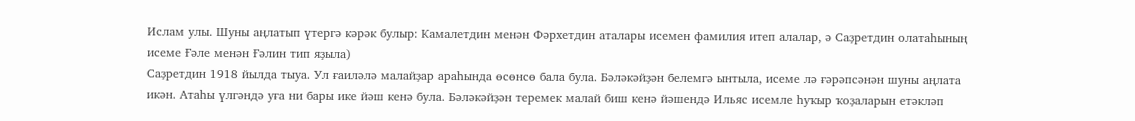Ислам улы. Шуны аңлатып үтергә кәрәк булыр: Камалетдин менән Фәрхетдин аталары исемен фамилия итеп алалар, ә Саҙретдин олатаһының исеме Ғәле менән Ғәлин тип яҙыла)
Саҙретдин 1918 йылда тыуа. Ул ғаиләлә малайҙар араһында өсөнсө бала була. Бәләкәйҙән белемгә ынтыла, исеме лә ғәрәпсәнән шуны аңлата икән. Атаһы үлгәндә уға ни бары ике йәш кенә була. Бәләкәйҙән теремек малай биш кенә йәшендә Ильяс исемле һуҡыр ҡоҙаларын етәкләп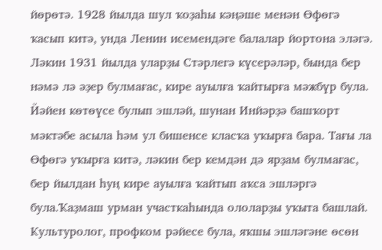йөрөтә. 1928 йылда шул ҡоҙаһы кәңәше менән Өфөгә ҡасып китә, унда Ленин исемендәге балалар йортона эләгә. Ләкин 1931 йылда уларҙы Стәрлегә күсерәләр, бында бер нәмә лә әҙер булмағас, кире ауылға ҡайтырға мәжбүр була. Йәйен көтөүсе булып эшләй, шунан Инйәрҙә башҡорт мәктәбе асыла һәм ул бишенсе класҡа уҡырға бара. Тағы ла Өфөгә уҡырға китә, ләкин бер кемдән дә ярҙам булмағас, бер йылдан һуң кире ауылға ҡайтып аҡса эшләргә була.Ҡаҙмаш урман участкаһында ололарҙы уҡыта башлай. Культуролог, профком рәйесе була, яҡшы эшләгәне өсөн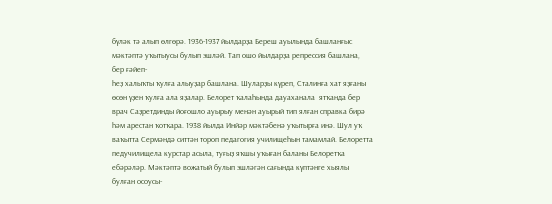бүләк тә алып өлгөрә. 1936-1937 йылдарҙа Береш ауылында башланғыс мәктәптә уҡытыусы булып эшләй. Тап ошо йылдарҙа репрессия башлана, бер ғәйеп-
һеҙ халыҡты ҡулға алыуҙар башлана. Шуларҙы күреп, Сталинға хат яҙғаны өсөн үҙен ҡулға ала яҙалар. Белорет ҡалаһында дауаханала  ятҡанда бер врач Саҙретдинды йоғошло ауырыу менән ауырый тип ялған справка бирә һәм арестан ҡотҡара. 1938 йылда Инйәр мәктәбенә уҡытырға инә. Шул уҡ ваҡытта Сермәндә ситтән тороп педагогия училищеһын тамамлай. Белоретта педучилищела курстар асыла, туғыҙ яҡшы уҡыған баланы Белоретҡа ебәрәләр. Мәктәптә вожатый булып эшләгән сағында күптәнге хыялы булған осоусы-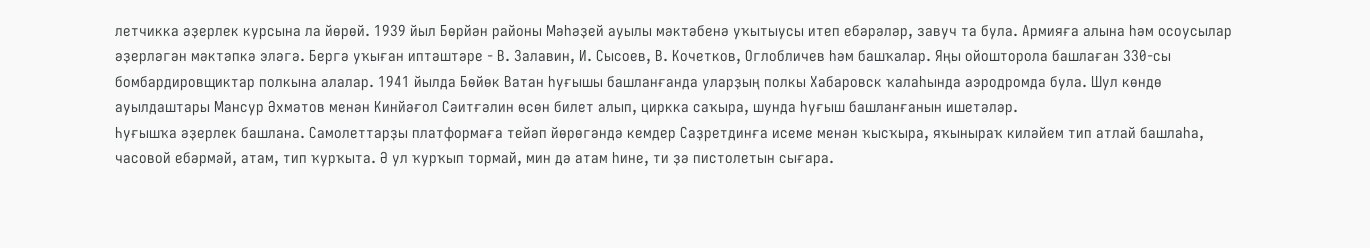летчикка әҙерлек курсына ла йөрөй. 1939 йыл Бөрйән районы Мәһәҙей ауылы мәктәбенә уҡытыусы итеп ебәрәләр, завуч та була. Армияға алына һәм осоусылар әҙерләгән мәктәпкә эләгә. Бергә уҡыған иптәштәре - В. Залавин, И. Сысоев, В. Кочетков, Оглобличев һәм башҡалар. Яңы ойошторола башлаған 330-сы бомбардировщиктар полкына алалар. 1941 йылда Бөйөк Ватан һуғышы башланғанда уларҙың полкы Хабаровск ҡалаһында аэродромда була. Шул көндө ауылдаштары Мансур Әхмәтов менән Кинйәғол Сәитғәлин өсөн билет алып, циркка саҡыра, шунда һуғыш башланғанын ишетәләр.
Һуғышҡа әҙерлек башлана. Самолеттарҙы платформаға тейәп йөрөгәндә кемдер Саҙретдинға исеме менән ҡысҡыра, яҡыныраҡ киләйем тип атлай башлаһа, часовой ебәрмәй, атам, тип ҡурҡыта. Ә ул ҡурҡып тормай, мин дә атам һине, ти ҙә пистолетын сығара.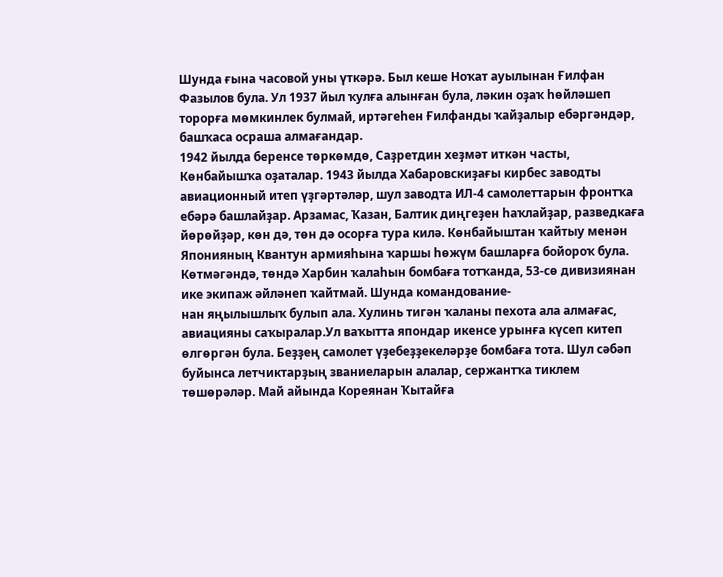Шунда ғына часовой уны үткәрә. Был кеше Ноҡат ауылынан Ғилфан Фазылов була. Ул 1937 йыл ҡулға алынған була, ләкин оҙаҡ һөйләшеп торорға мөмкинлек булмай, иртәгеһен Ғилфанды ҡайҙалыр ебәргәндәр, башҡаса осраша алмағандар.
1942 йылда беренсе төркөмдө, Саҙретдин хеҙмәт иткән часты, Көнбайышҡа оҙаталар. 1943 йылда Хабаровскиҙағы кирбес заводты авиационный итеп үҙгәртәләр, шул заводта ИЛ-4 самолеттарын фронтҡа ебәрә башлайҙар. Арзамас, Ҡазан, Балтик диңгеҙен һаҡлайҙар, разведкаға йөрөйҙәр, көн дә, төн дә осорға тура килә. Көнбайыштан ҡайтыу менән Японияның Квантун армияһына ҡаршы һөжүм башларға бойороҡ була. Көтмәгәндә, төндә Харбин ҡалаһын бомбаға тотҡанда, 53-сө дивизиянан ике экипаж әйләнеп ҡайтмай. Шунда командование-
нан яңылышлыҡ булып ала. Хулинь тигән ҡаланы пехота ала алмағас, авиацияны саҡыралар.Ул ваҡытта япондар икенсе урынға күсеп китеп өлгөргән була. Беҙҙең самолет үҙебеҙҙекеләрҙе бомбаға тота. Шул сәбәп буйынса летчиктарҙың званиеларын алалар, сержантҡа тиклем төшөрәләр. Май айында Кореянан Ҡытайға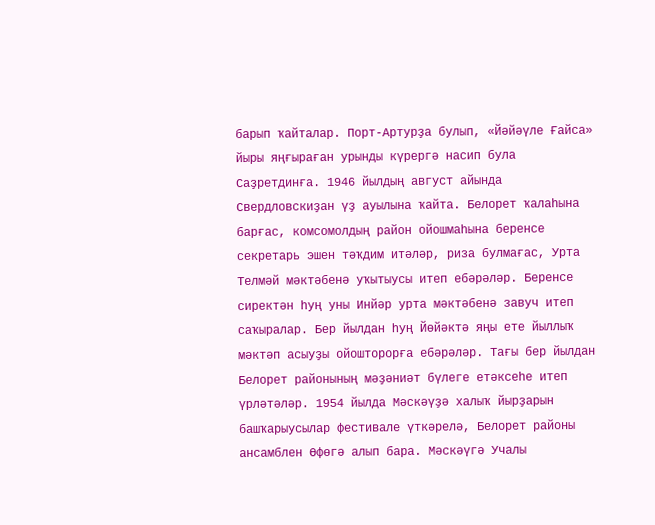барып ҡайталар. Порт-Артурҙа булып, «Йәйәүле Ғайса» йыры яңғыраған урынды күрергә насип була Саҙретдинға. 1946 йылдың август айында Свердловскиҙан үҙ ауылына ҡайта. Белорет ҡалаһына барғас, комсомолдың район ойошмаһына беренсе секретарь эшен тәҡдим итәләр, риза булмағас, Урта Телмәй мәктәбенә уҡытыусы итеп ебәрәләр. Беренсе сиректән һуң уны Инйәр урта мәктәбенә завуч итеп саҡыралар. Бер йылдан һуң Йөйәктә яңы ете йыллыҡ мәктәп асыуҙы ойошторорға ебәрәләр. Тағы бер йылдан Белорет районының мәҙәниәт бүлеге етәксеһе итеп үрләтәләр. 1954 йылда Мәскәүҙә халыҡ йырҙарын башҡарыусылар фестивале үткәрелә, Белорет районы ансамблен Өфөгә алып бара. Мәскәүгә Учалы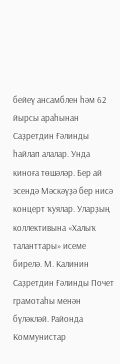бейеү ансамблен һәм 62 йырсы араһынан Саҙретдин Ғәлинды һайлап алалар. Унда киноға төшәләр. Бер ай эсендә Мәскәүҙә бер нисә концерт ҡуялар. Уларҙың коллективына «Халыҡ таланттары» исеме бирелә. М. Калинин Саҙретдин Ғәлинды Почет грамотаһы менән бүләкләй. Районда Коммунистар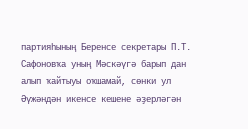партияһының Беренсе секретары П.Т. Сафоновҡа уның Мәскәүгә барып дан алып ҡайтыуы оҡшамай, сөнки ул Әүжәндән икенсе кешене әҙерләгән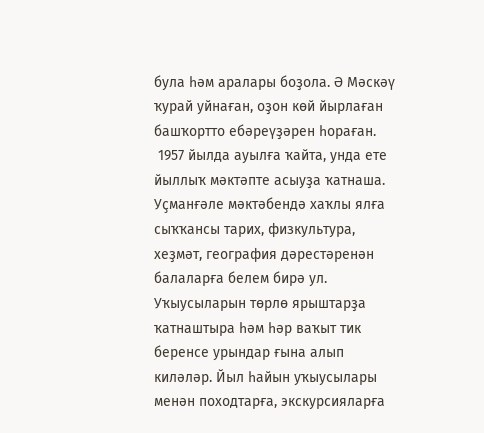була һәм аралары боҙола. Ә Мәскәү ҡурай уйнаған, оҙон көй йырлаған башҡортто ебәреүҙәрен һораған.
 1957 йылда ауылға ҡайта, унда ете йыллыҡ мәктәпте асыуҙа ҡатнаша. Уҫманғәле мәктәбендә хаҡлы ялға сыҡҡансы тарих, физкультура, хеҙмәт, география дәрестәренән балаларға белем бирә ул.
Уҡыусыларын төрлө ярыштарҙа ҡатнаштыра һәм һәр ваҡыт тик беренсе урындар ғына алып киләләр. Йыл һайын уҡыусылары менән походтарға, экскурсияларға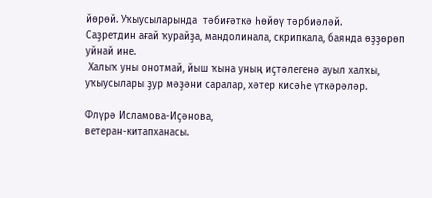йөрөй. Уҡыусыларында  тәбиғәткә һөйөү тәрбиәләй.
Саҙретдин ағай ҡурайҙа, мандолинала, скрипкала, баянда өҙҙөрөп уйнай ине.
 Халыҡ уны онотмай, йыш ҡына уның иҫтәлегенә ауыл халҡы, уҡыусылары ҙур мәҙәни саралар, хәтер кисәһе үткәрәләр.

Флүрә Исламова-Иҫәнова,
ветеран-китапханасы.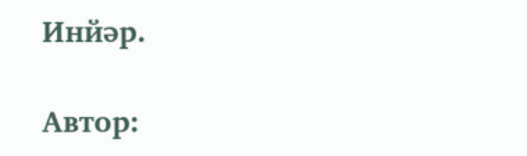Инйәр.

Автор: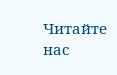Читайте нас